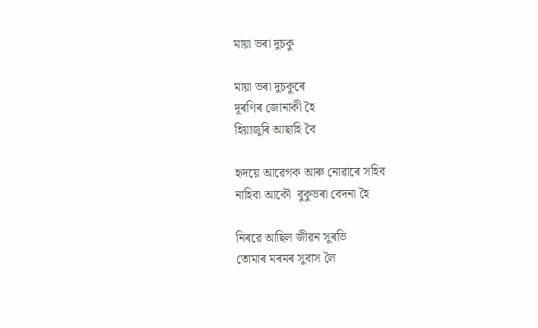মায়া ভৰা দুচকু

মায়া ভৰা দুচকুৰে
দূৰণিৰ জোনাকী হৈ
হিয়াজুৰি আছাহি বৈ

হৃদয়ে আৱেগক আৰু নোৱাৰে সহিব
নাহিবা আকৌ  বুকুভৰা বেদনা হৈ

নিৰৱে আছিল জীৱন সুৰভি
তোমাৰ মৰমৰ সুবাস লৈ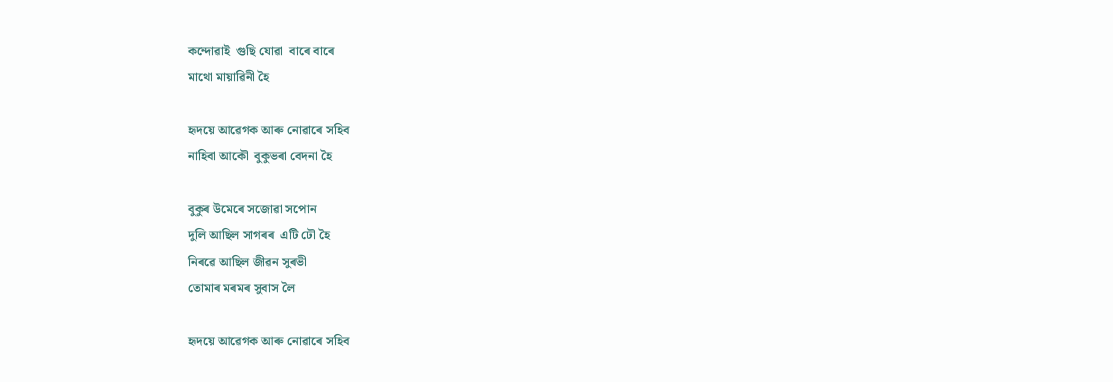কন্দোৱাই  গুছি যোৱা  বাৰে বাৰে
মাথো মায়াৱিনী হৈ

হৃদয়ে আৱেগক আৰু নোৱাৰে সহিব
নাহিবা আকৌ  বুকুভৰা বেদনা হৈ

বুকুৰ উমেৰে সজোৱা সপোন
দুলি আছিল সাগৰৰ  এটি ঢৌ হৈ
নিৰৱে আছিল জীৱন সুৰভী
তোমাৰ মৰমৰ সুবাস লৈ

হৃদয়ে আৱেগক আৰু নোৱাৰে সহিব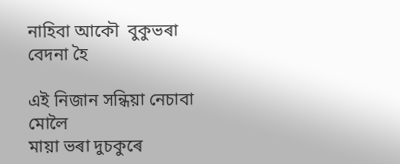নাহিবা আকৌ  বুকুভৰা বেদনা হৈ

এই নিজান সন্ধিয়া নেচাবা মোলৈ
মায়া ভৰা দুচকুৰে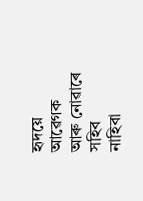হৃদয়ে আৱেগক আৰু নোৱাৰে সহিব
নাহিবা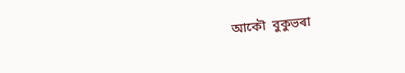আকৌ  বুকুভৰা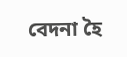বেদনা হৈ